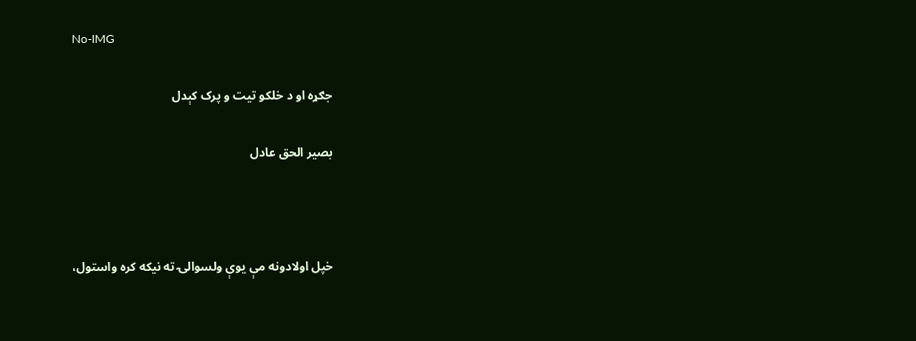No-IMG

جګړه او د خلکو تيت و پرک کېدل

بصير الحق عادل



خپل اولادونه مې یوې ولسوالۍ ته نیکه کره واستول،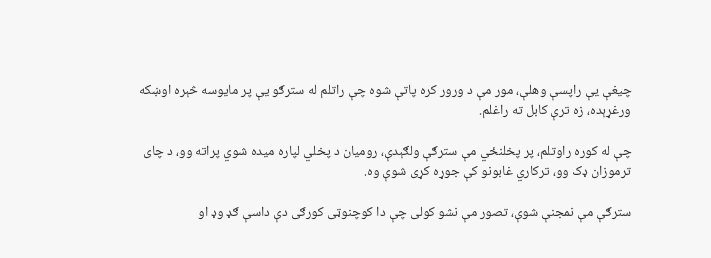چيغې یې راپسې وهلې، مور مې د ورور کره پاتې شوه چې راتلم له سترګو یې پر مايوسه څېره اوښکه ورغړېده، زه ترې کابل ته راغلم.

چې له کوره راوتلم، پر پخلنځي مې سترګې ولګېدې، روميان د پخلي لپاره میده شوي پراته وو، د چای ترموزان ډک وو، ترکاري غابونو کې جوړه کړی شوې وه.

سترګې مې نمجنې شوې، تصور مې نشو کولی چې دا کوچنوټی کورګی دې داسې ګډ وډ او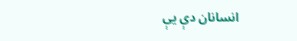انسانان دې یې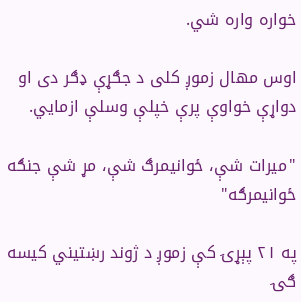خواره واره شي.

اوس مهال زموږ کلی د جګړې ډګر دی او دواړې خواوې پرې خپلې وسلې ازمايي.

"میرات شې، ځوانيمرګ شې، مړ شې جنګه ځوانيمرګه"

په ۲۱ پېړۍ کې زموږ د ژوند رښتيني کیسه ګۍ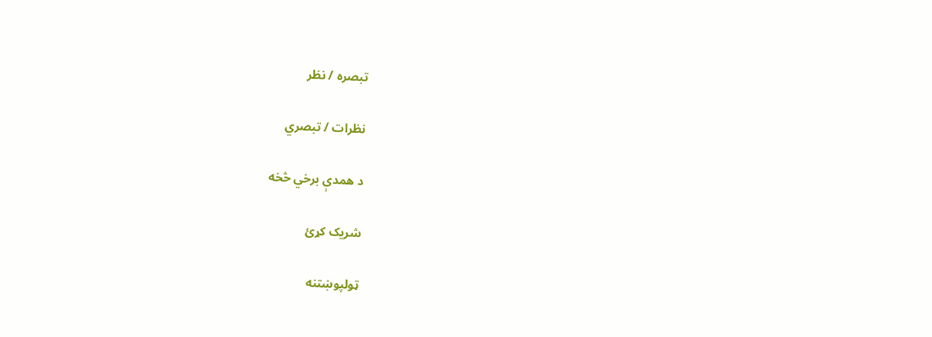تبصره / نظر

نظرات / تبصري

د همدې برخي څخه

شریک کړئ

ټولپوښتنه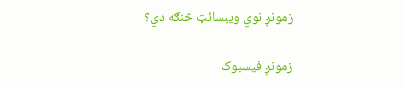زمونږ نوي ویبسائټ څنګه دي؟

زمونږ فيسبوک